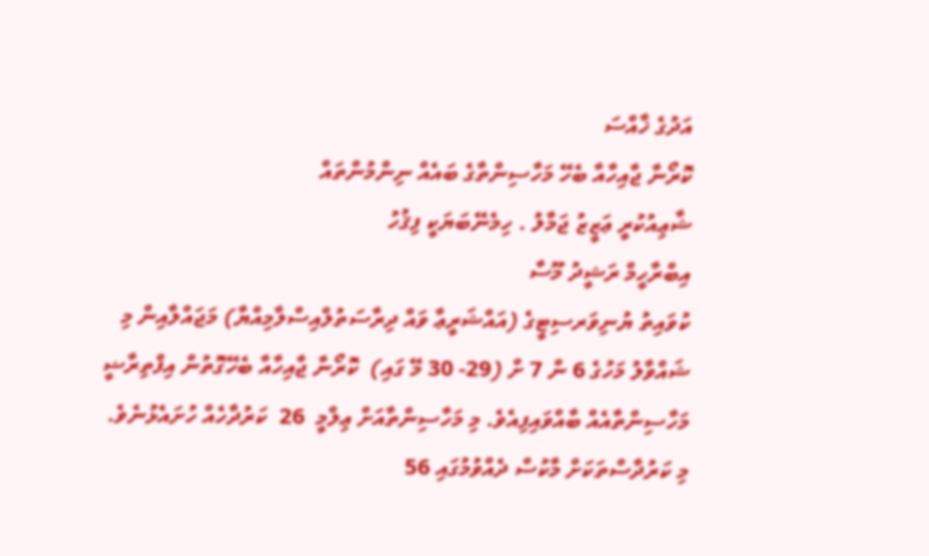އަދުގެ ޚާއްސަ
ކޮރޯނާ ޖާއިހާއާ ބެހޭ މަހާސިންތާގެ ބައެއް ނިންމުންތައް
ޝާޢިއުކުރީ ޢަޒީޒު ޖަމާލު . ހިމެނޭބަޔަކީ ފިޤުހު
އިބްރާހީމް ރަޝީދު މޫސާ
ކުވައިތު ޔުނިވަރސިޓީގެ (އައްޝަރީޢާ ވައް ދިރާސަތުލްއިސްލާމިއްޔާ) މަޖައްލާއިން މި ޝައްވާލު މަހުގެ 6 ން 7 ށް (29- 30 މޭ ގައި)  ކޮރޯނާ ޖާއިހާއާ ބެހޭގޮތުން އިފްތިރާޟީ މަހާސިންތާއެއް ބާއްވައިފިއެވެ. މި މަހާސިންތާއަށް ޢިލްމީ  26  ކަރުދާހެއް ހުށައެޅުނެވެ. މި ކަރުދާސްތަކަށް މާކުސް ދެއްވުމުގައި 56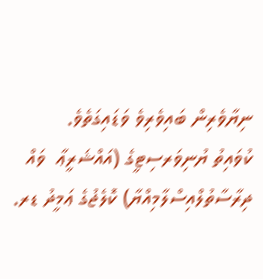ނިޔާވެރިން ބައިވެރިވެ ވަޑައިގަތެވެ.
ކުވައިތު ޔުނިވަރސިޓީގެ (އައްޝަރީޢާ  ވައް ދިރާސާތުލްއިސްލާމިއްޔާ) ކޮލެޖުގެ ޢަމީދު ޑރ.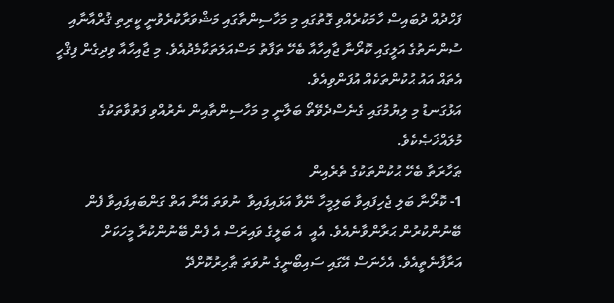ފަހްދުއް ދުބައިސް ހާމަކުރެއްވި ގޮތުގައި މި މަހާސިންތާގައި މަޝްވަރާކުރެވުނީ ކީރިތި ޤުރްއާނާއި ސުންނަތުގެ އަލީގައި ކޮރޯނާ ޖާއިހާއާ ބެހޭ ތަފާތު މަސްއަލަތަކާމެދުއެވެ. މި ޖާއިހާއާ ވިދިގެން ފިޤްހީ އެތައް އައު ޙުކުންތަކެއް އުފަންވިއެވެ.
އަޅުގަނޑު މި ލިޔުމުގައި ގެނެސްދެވޭތޯ ބަލާނީ މި މަހާސިންތާއިން ނެރުއްވި ފަތުވާތަކުގެ މުލައްޚަޞެކެވެ.
ޠަހާރަތާ ބެހޭ ޙުކުންތަކުގެ ތެރެއިން
1- ކޮރޯނާ ބަލި ޖެހިފައިވާ ބަލިމީހާ ނޭވާ އަޅައިފައިވާ  ނުވަތަ އޭނާ އަތް ގަންބައިފައިވާ ފެން ބޭނުންކުރުން ޙަރާންވާނެއެވެ. އެއީ  އެ ބަލީގެ ވައިރަސް އެ ފެން ބޭނުންކުރާ މީހަކަށް އަރާފާނެތީއެވެ. އެހެނަސް އޭގައި ސައިބޯނީގެ ނުވަތަ ޠާހިރުކޮށްދޭ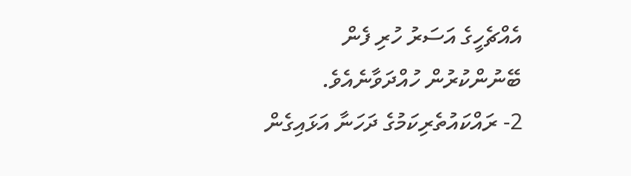އެއްޗެހީގެ އަސަރު ހުރި ފެން ބޭނުންކުރުން ހުއްދަވާނެއެވެ.
2- ރައްކައުތެރިކަމުގެ ދަހަނާ އަޅައިގެން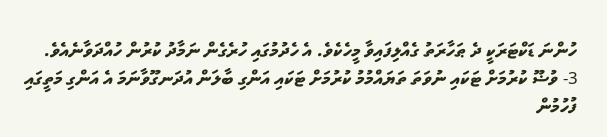ހުންނަ ޑަކްޓަރަކީ ދެ ޠަހާރަތު ގެއްލިފައިވާ މީހެކެވެ. އެ ހެދުމުގައި ހުރެގެން ނަމާދު ކުރުން ހުއްދަވާނެއެވެ.
3- ވުޟޫ ކުރުމަށް ޓަކައި ނުވަތަ ތަޔައްމުމު ކުރުމަށް ޓަކައި އަންގި ބާލަން އުދަނގޫވާނަމަ އެ އަންގި މަތީގައި ފުހުމުން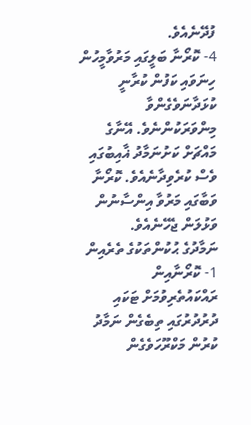ފުދޭނެއެވެ.
4- ކޮރޯނާ ބަލީގައި މަރުވާމީހުން ހިނަވައި ކަފުން ކުރާނީ ކުޅަދާނަވެގެންވާ މިންވަރަކުންނެވެ. އޭނާގެ މައްޗަށް ކަށުނަމާދު ޣާއިބުގައި ވެސް ކުރެވިދާނެއެވެ. ކޮރޯނާ ވަބާގައި މަރުވާ އިންސާނުން ވަޅުލަން ޖެހޭނެއެވެ.
ނަމާދުގެ ޙުކުންތަކުގެ ތެރެއިން
1- ކޮރޯނާއިން ރައްކައުތެރިވުމަށް ޓަކައި ދުރުދުރުގައި ތިބެގެން ނަމާދު ކުރުން މަކްރޫހަވެގެން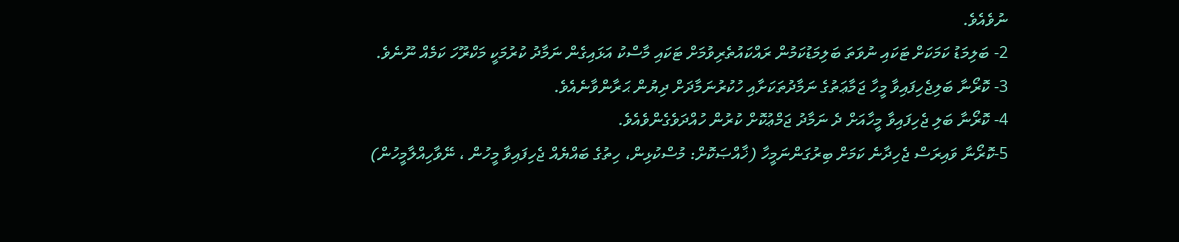ނުވެއެވެ.
2- ބަލިމަޑު ކަމަކަށް ޓަކައި ނުވަތަ ބަލިމަޑުކަމުން ރައްކައުތެރިވުމަށް ޓަކައި މާސްކު އަޅައިގެން ނަމާދު ކުރުމަކީ މަކްރޫހަ ކަމެއް ނޫނެވެ.
3- ކޮރޯނާ ބަލިޖެހިފައިވާ މީހާ ޖަމާޢަތުގެ ނަމާދުތަކަށާއި ހުކުރުނަމާދަށް ދިޔުން ޙަރާންވާނެއެވެ.
4- ކޮރޯނާ ބަލި ޖެހިފައިވާ މީހާއަށް ދެ ނަމާދު ޖަމްޢުކޮށް ކުރުން ހުއްދަވެގެންވެއެވެ.
5-ކޮރޯނާ ވައިރަސް ޖެހިދާނެ ކަމަށް ބިރުގަންނަމީހާ (ޚާއްޞަކޮށް: މުސްކުޅިން، ހިތުގެ ބައްޔެއް ޖެހިފައިވާ މީހުން ، ނޭވާހިއްލާމީހުން)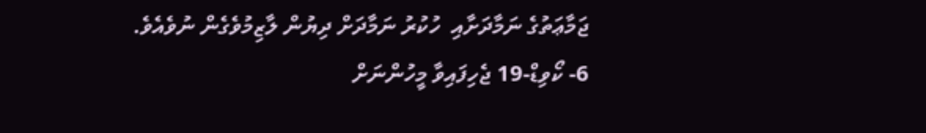ޖަމާޢަތުގެ ނަމާދަށާއި  ހުކުރު ނަމާދަށް ދިޔުން ލާޒިމުވެގެން ނުވެއެވެ.
6- ކޯވިޑް-19 ޖެހިފައިވާ މީހުންނަށް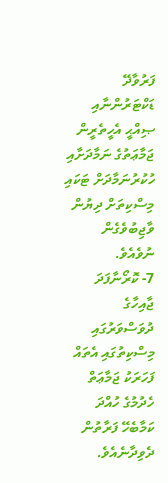ފަރުވާދޭ ޑަކްޓަރުންނާއި ޞިއްޙީ އެހީތެރީން ޖަމާޢަތުގެ ނަމާދަށާއި ހުކުރުނަމާދަށް ޓަކައި މިސްކިތަށް ދިޔުން ވާޖިބުވެގެން ނުވެއެވެ.
7- ކޮރޯނާފަދަ ޖާއިހާގެ ދުވަސްވަރުގައި މިސްކިތުގައި އެތައް ފަހަރަކު ޖަމާޢަތް ހެދުމުގެ ހުއްދަ ކަމާބެހޭ ފަރާތުން ދެވިދާނެއެވެ.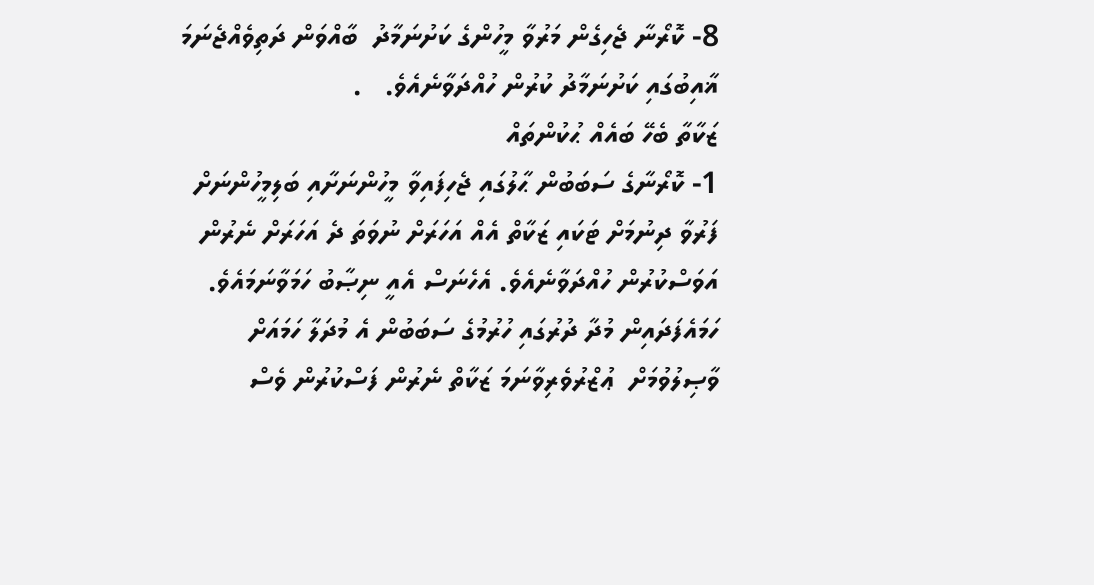8- ކޮރޯނާ ޖެހިގެން މަރުވާ މީހުންގެ ކަށުނަމާދު  ބާއްވަން ދަތިވެއްޖެނަމަ  ޣާއިބުގައި ކަށުނަމާދު ކުރުން ހުއްދަވާނެއެވެ.   .
ޒަކާތާ ބެހޭ ބައެއް ޙުކުންތައް
1- ކޮރޯނާގެ ސަބަބުން ޙާލުގައި ޖެހިފައިވާ މީހުންނަށާއި ބަލިމީހުންނަށް ފަރުވާ ދިނުމަށް ޓަކައި ޒަކާތް އެއް އަހަރަށް ނުވަތަ ދެ އަހަރަށް ނެރުން އަވަސްކުރުން ހުއްދަވާނެއެވެ. އެހެނަސް އެއީ ނިޞާބު ހަމަވާނަމައެވެ. ހަމައެފަދައިން މުދާ ދުރުގައި ހުރުމުގެ ސަބަބުން އެ މުދަލާ ހަމައަށް ވާޞިލުވުމަށް  ޢުޒްރުވެރިވާނަމަ ޒަކާތް ނެރުން ފަސްކުރުން ވެސް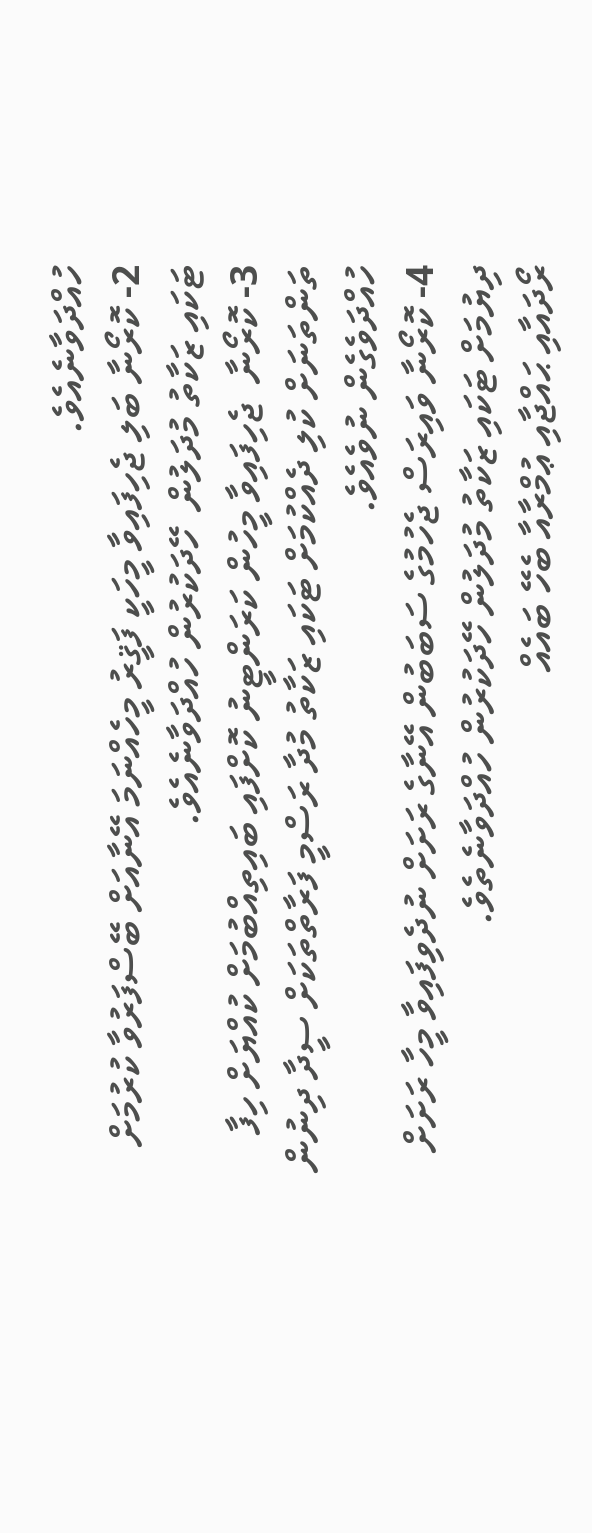ހުއްދަވާނެއެވެ.
2- ކޮރޯނާ ބަލި ޖެހިފައިވާ މީހަކީ ފަޤީރު މީހެއްނަމަ އޭނާއަށް ބޭސްފަރުވާ ކުރުމަށް ޓަކައި ޒަކާތު މުދަލުން  ހޭދަކުރުން ހުއްދަވާނެއެވެ.
3- ކޮރޯނާ  ޖެހިފައިވާ މީހުން ކަރަންޓީނު ކޮށްފައި ބައިތިއްބުމަށް ކުއްޔަށް ހިފާ ތަންތަނަށް ކުލި ދެއްކުމަށް ޓަކައި ޒަކާތު މުދާ ރަސްމީ ފަރާތްތަކަށް ސީދާ ދިނުން ހުއްދަވެގެން ނުވެއެވެ.
4- ކޮރޯނާ ވައިރަސް ޖެހުމުގެ ސަބަބުން އޭނާގެ ރަށަށް ނުދެވިފައިވާ މީހާ ރަށަށް ދިޔުމަށް ޓަކައި ޒަކާތު މުދަލުން ހޭދަކުރުން ހުއްދަވާނެތެވެ.
ރޯދައާއި ޙައްޖާއި ޢުމްރާއާ ބެހޭ ބައެއް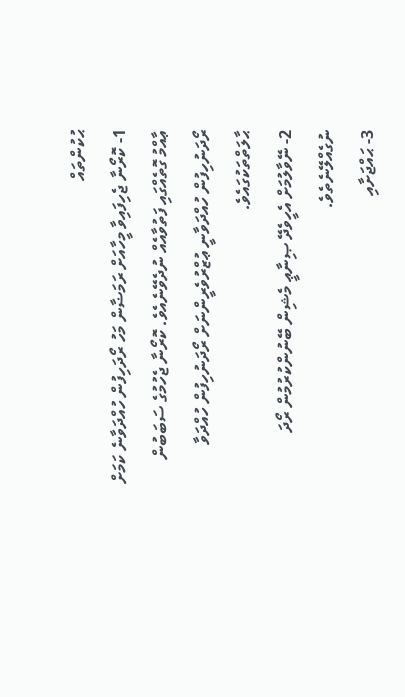ޙުކުންތައް
1- ކޮރޯނާ ޖެހިފައިވާ މީހާއަށް ރަމަޟާން މަހު ރޯދަހިފުން ހުއްދަވާނެ ކަމަށް ޢާއްމު ގޮތެއްގައި ފަތުވާއެއް ނުދެވޭނެއެވެ. ކޮރޯނާ ޖެހުމުގެ ސަބަބުން ރޯދަނުހިފުން ހުއްދަވާނީ ޢުޒްރުވެރީންނަށް ރޯދަނުހިފުން ހުއްދަވާ  ޙާލަތްތަކުގައެވެ.
2- ނޭވާލުމަށް އެހީވެދޭ ޞިނާޢީ މެޝިން ބޭނުންކުރުމުން ރޯދަ ނުގެއްލޭނެތެވެ.
3- ޙައްޖަށާއި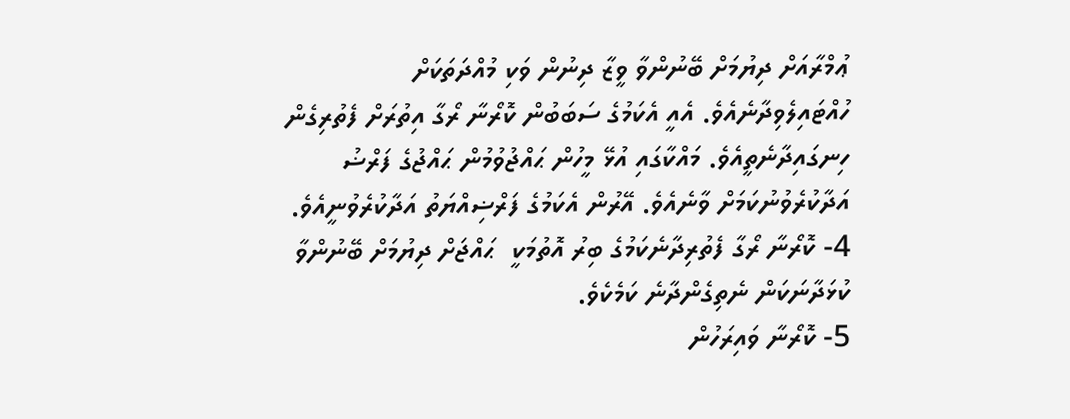ޢުމްރާއަށް ދިޔުމަށް ބޭނުންވާ ވީޒާ ދިނުން ވަކި މުއްދަތަކަށް ހުއްޓައިލެވިދާނެއެވެ. އެއީ އެކަމުގެ ސަބަބުން ކޮރޯނާ ރޯގާ އިތުރަށް ފެތުރިގެން ހިނގައިދާނެތީއެވެ. މައްކާގައި އުޅޭ މީހުން ޙައްޖުވުމުން ޙައްޖުގެ ފަރްޟު އަދާކުރެވުނުކަމަށް ވާނެއެވެ. އޭރުން އެކަމުގެ ފަރްޟިއްޔަތު އަދާކުރެވުނީއެވެ.
4- ކޮރޯނާ ރޯގާ ފެތުރިދާނެކަމުގެ ބިރު އޮތުމަކީ  ޙައްޖަށް ދިޔުމަށް ބޭނުންވާ ކުޅަދާނަކަން ނެތިގެންދާނެ ކަމެކެވެ.
5- ކޮރޯނާ ވައިރަހުން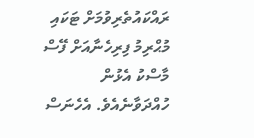ރައްކައުތެރިވުމަށް ޓަކައި މުޙްރިމު ފިރިހެނާއަށް ފޭސް މާސްކު އެޅުން ހުއްދަވާނެއެވެ. އެހެނަސް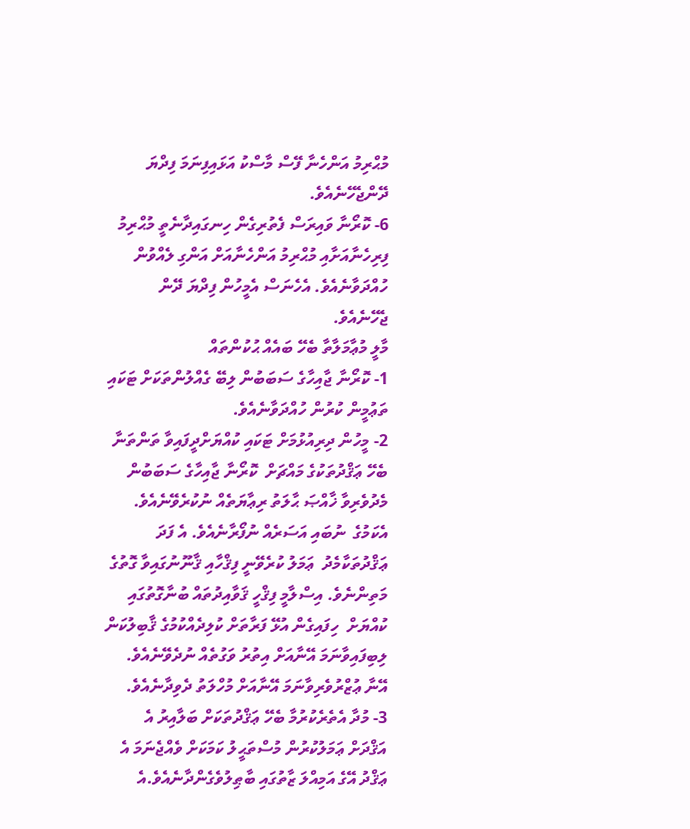މުޙްރިމު އަންހެނާ ފޭސް މާސްކު އަޅައިފިނަމަ ފިދްޔަ ދޭންޖެހޭނެއެވެ.
6- ކޮރޯނާ ވައިރަސް ފެތުރިގެން ހިނގައިދާނެތީ މުޙްރިމު ފިރިހެނާއަށާއި މުޙްރިމު އަންހެނާއަށް އަންގި ލެއްވުން ހުއްދަވާނެއެވެ. އެހެނަސް އެމީހުން ފިދްޔަ ދޭން ޖެހޭނެއެވެ.
މާލީ މުޢާމަލާތާ ބެހޭ ބައެއް ޙުކުންތައް
1- ކޮރޯނާ ޖާއިހާގެ ސަބަބުން ލިބޭ ގެއްލުންތަކަށް ޓަކައި ތަޢުމީން ކުރުން ހުއްދަވާނެއެވެ.
2- މީހުން ދިރިއުޅުމަށް ޓަކައި ކުއްޔަށްދީފައިވާ ތަންތަނާ ބެހޭ ޢަޤްދުތަކުގެ މައްޗަށް  ކޮރޯނާ ޖާއިހާގެ ސަބަބުން މެދުވެރިވާ ޚާއްޞަ ޙާލަތު ރިޢާޔަތެއް ނުކުރެވޭނެއެވެ. އެކަމުގެ  ނުބައި އަސަރެއް ނުފޯރާނެއެވެ. އެ ފަދަ ޢަޤްދުތަކާމެދު  ޢަމަލު ކުރެވޭނީ ފިޤްހާއި ޤާނޫނުގައިވާ ގޮތުގެ މަތިންނެވެ. އިސްލާމީ ފިޤްހީ ޤަވާއިދުތައް ބުނާގޮތުގައި ކުއްޔަށް  ހިފައިގެން އުޅޭ ފަރާތަށް ކުލިދެއްކުމުގެ ޤާބިލުކަން ލިބިފައިވާނަމަ އޭނާއަށް އިތުރު ވަގުތެއް ނުދެވޭނެއެވެ. އޭނާ ޢުޒްރުވެރިވާނަމަ އޭނާއަށް މުހްލަތު ދެވިދާނެއެވެ.
3- މުދާ އެތެރެކުރުމާ ބެހޭ ޢަޤްދުތަކަށް ބަލާއިރު އެ އަޤްދަށް ޢަމަލުކުރުން މުސްތަޙީލު ކަމަކަށް ވެއްޖެނަމަ އެ ޢަޤްދު އޭގެ އަމިއްލަ ޒާތުގައި ބާޠިލުވެގެންދާނެއެވެ.އެ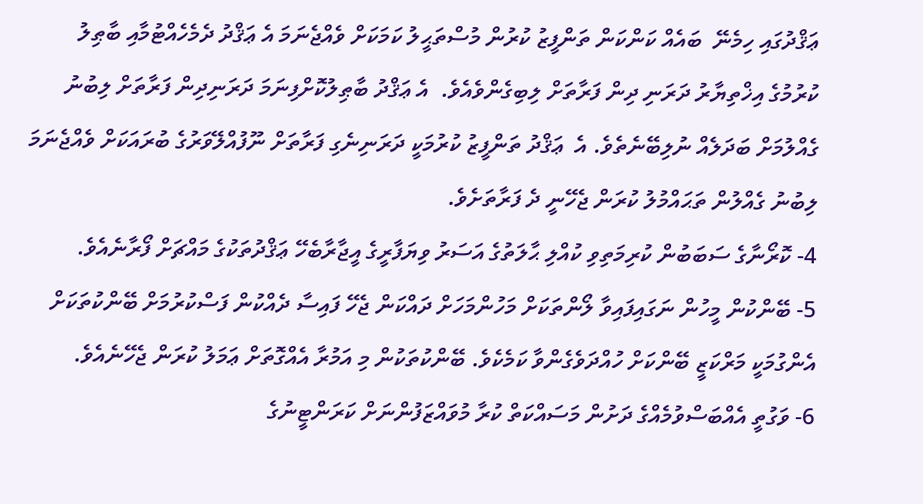ޢަޤްދުގައި ހިމެނޭ  ބައެއް ކަންކަން ތަންފީޒު ކުރުން މުސްތަޙީލު ކަމަކަށް ވެއްޖެނަމަ އެ ޢަޤްދު ދެމެހެއްޓުމާއި ބާޠިލު ކުރުމުގެ އިޚްތިޔާރު ދަރަނި ދިން ފަރާތަށް ލިބިގެންވެއެވެ.  އެ ޢަޤްދު ބާޠިލުކޮށްފިނަމަ ދަރަނިދިން ފަރާތަށް ލިބުނު ގެއްލުމަށް ބަދަލެއް ނުލިބޭނެތެވެ. އެ  ޢަޤްދު ތަންފީޒު ކުރުމަކީ ދަރަނިނެގި ފަރާތަށް ނޫފުއްލޭވަރުގެ ބުރައަކަށް ވެއްޖެނަމަ ލިބުނު ގެއްލުން ތަޙައްމުލު ކުރަން ޖެހޭނީ ދެ ފަރާތަށެވެ.
4- ކޮރޯނާގެ ސަބަބުން ކުރިމަތިވި ކުއްލި ޙާލަތުގެ އަސަރު ވިޔަފާރީގެ އީޖާރާބެހޭ ޢަޤްދުތަކުގެ މައްޗަށް ފޯރާނެއެވެ.
5- ބޭންކުން މީހުން ނަގައިފައިވާ ލޯންތަކަށް މަހުންމަހަށް ދައްކަން ޖެހޭ ފައިސާ ދެއްކުން ފަސްކުރުމަށް ބޭންކުތަކަށް އެންގުމަކީ މަރްކަޒީ ބޭންކަށް ހުއްދަވެގެންވާ ކަމެކެވެ. ބޭންކުތަކުން މި އަމުރާ އެއްގޮތަށް ޢަމަލު ކުރަން ޖެހޭނެއެވެ.
6- ވަގުތީ އެއްބަސްވުމެއްގެ ދަށުން މަސައްކަތް ކުރާ މުވައްޒަފުންނަށް ކަރަންޓީނުގެ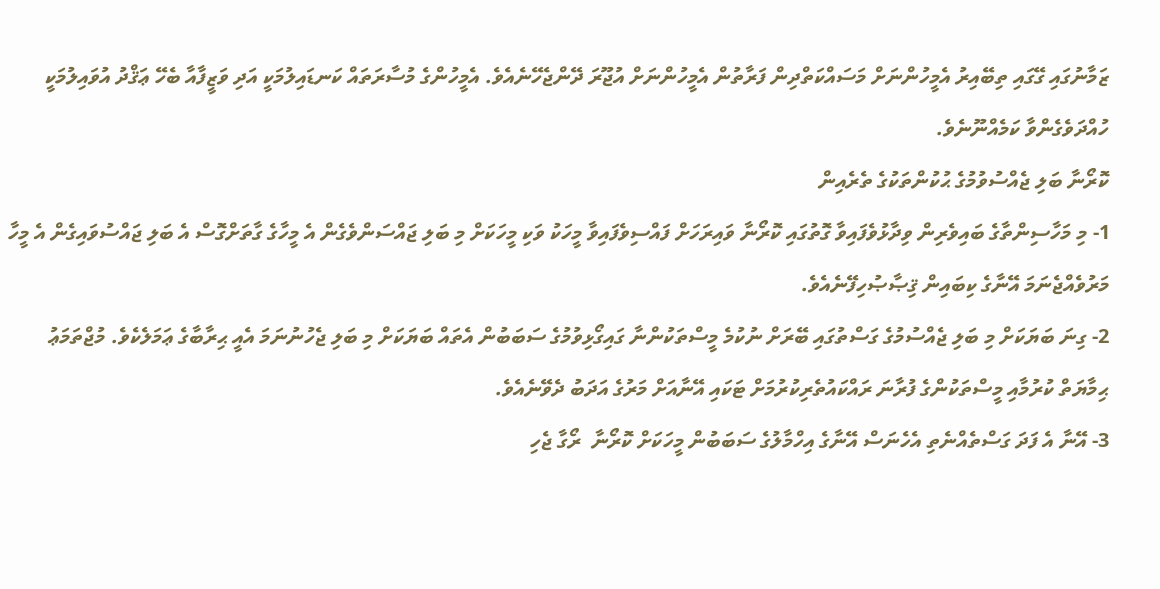ޒަމާނުގައި ގޭގައި ތިބޭއިރު އެމީހުންނަށް މަސައްކަތްދިން ފަރާތުން އެމީހުންނަށް އުޖޫރަ ދޭންޖެހޭނެއެވެ. އެމީހުންގެ މުސާރަތައް ކަނޑައިލުމަކީ އަދި ވަޒީފާއާ ބެހޭ ޢަޤްދު އުވައިލުމަކީ ހުއްދަވެގެންވާ ކަމެއްނޫނެވެ.
ކޮރޯނާ ބަލި ޖެއްސުވުމުގެ ޙުކުންތަކުގެ ތެރެއިން
1- މި މަހާސިންތާގެ ބައިވެރިން ވިދާޅުވެފައިވާ ގޮތުގައި ކޮރޯނާ ވައިރަހަށް ފައްސިވެފައިވާ މީހަކު ވަކި މީހަކަށް މި ބަލި ޖައްސަންވެގެން އެ މީހާގެ ގާތަށްގޮސް އެ ބަލި ޖައްސުވައިގެން އެ މީހާ މަރުވެއްޖެނަމަ އޭނާގެ ކިބައިން ޤިޞާޞުހިފޭނެއެވެ.
2- ގިނަ ބަޔަކަށް މި ބަލި ޖެއްސުމުގެ ގަސްތުގައި ބޭރަށް ނުކުމެ މީސްތަކުންނާ ގައިގޯޅިވުމުގެ ސަބަބުން އެތައް ބަޔަކަށް މި ބަލި ޖެހުނުނަމަ އެއީ ޙިރާބާގެ ޢަމަލެކެވެ. މުޖްތަމަޢު ޙިމާޔަތް ކުރުމާއި މީސްތަކުންގެ ފުރާނަ ރައްކައުތެރިކުރުމަށް ޓަކައި އޭނާއަށް މަރުގެ އަދަބު ދެވޭނެއެވެ.
3- އޭނާ އެ ފަދަ ގަސްތެއްނެތި އެހެނަސް އޭނާގެ އިހްމާލުގެ ސަބަބުން މީހަކަށް ކޮރޯނާ  ރޯގާ ޖެހި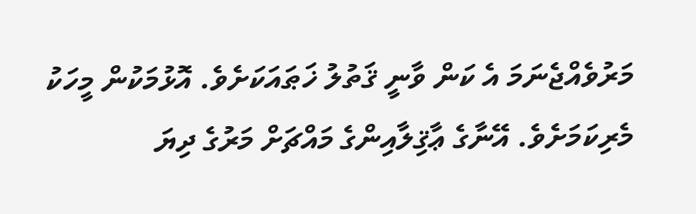މަރުވެއްޖެނަމަ އެ ކަން ވާނީ ޤަތުލު ޚަޠައަކަށެވެ. އޮޅުމަކުން މީހަކު މެރިކަމަށެވެ. އޭނާގެ ޢާޤިލާއިންގެ މައްޗަށް މަރުގެ ދިޔަ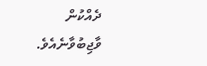ދެއްކުން ވާޖިބުވާނެއެވެ.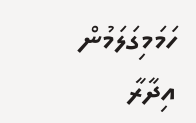ހަމަމިގަލަމުން
އިދާރާ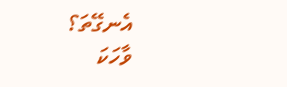އެނގޭތަ؟
ވާހަކަ